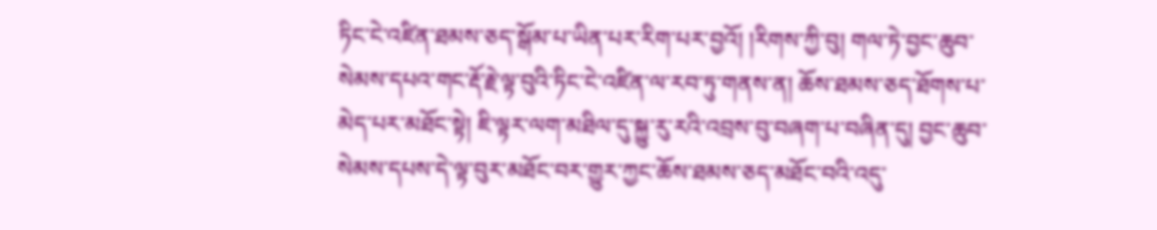ཏིང་ངེ་འཛིན་ཐམས་ཅད་སྒོམ་པ་ཡིན་པར་རིག་པར་བྱའོ། །རིགས་ཀྱི་བུ། གལ་ཏེ་བྱང་ཆུབ་སེམས་དཔའ་གང་རྡོ་རྗེ་ལྟ་བུའི་ཏིང་ངེ་འཛིན་ལ་རབ་ཏུ་གནས་ན། ཆོས་ཐམས་ཅད་ཐོགས་པ་མེད་པར་མཐོང་སྟེ། ཇི་ལྟར་ལག་མཐིལ་དུ་སྐྱུ་རུ་རའི་འབྲས་བུ་བཞག་པ་བཞིན་དུ། བྱང་ཆུབ་སེམས་དཔས་དེ་ལྟ་བུར་མཐོང་བར་གྱུར་ཀྱང་ཆོས་ཐམས་ཅད་མཐོང་བའི་འདུ་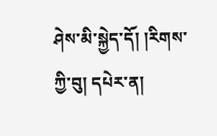ཤེས་མི་སྐྱེད་དོ། །རིགས་ཀྱི་བུ། དཔེར་ན།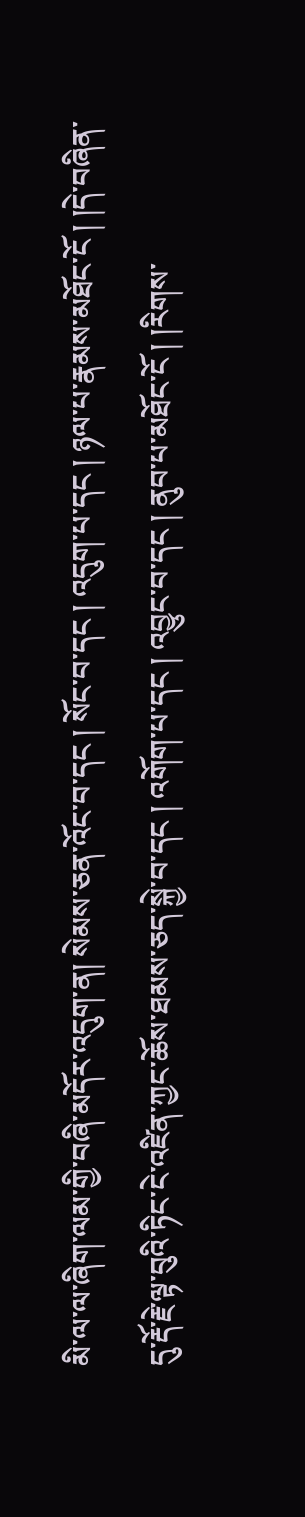མི་ལ་ལ་ཞིག་ལམ་གྱི་བཞི་མདོར་འདུག་ན། སེམས་ཅན་འོང་བ་དང ། སོང་བ་དང ། འདུག་པ་དང ། ཉལ་པ་རྣམས་མཐོང་ངོ ། །དེ་བཞིན་དུ་རྡོ་རྗེ་ལྟ་བུའི་ཏིང་ངེ་འཛིན་ཀྱང་ཆོས་ཐམས་ཅད་སྐྱེ་བ་དང ། འགོག་པ་དང ། འབྱུང་བ་དང ། ནུབ་པ་མཐོང་ངོ ། །རིགས་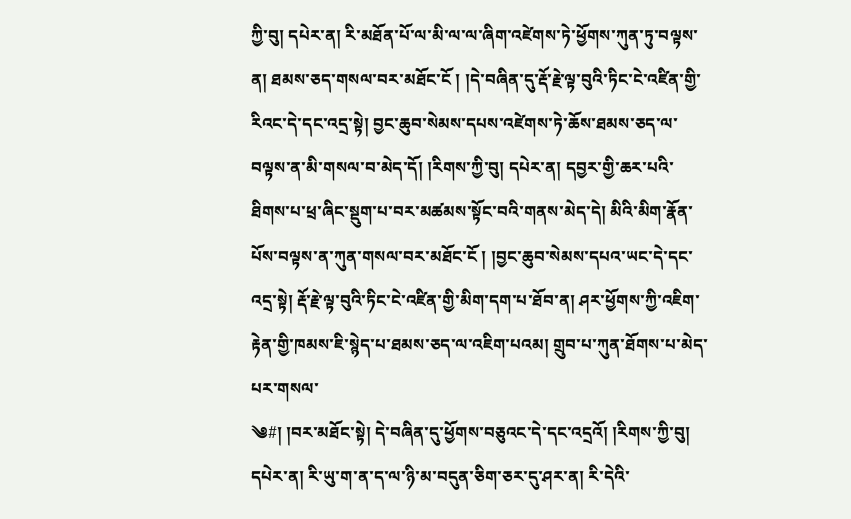ཀྱི་བུ། དཔེར་ན། རི་མཐོན་པོ་ལ་མི་ལ་ལ་ཞིག་འཛེགས་ཏེ་ཕྱོགས་ཀུན་ཏུ་བལྟས་ན། ཐམས་ཅད་གསལ་བར་མཐོང་ངོ ། །དེ་བཞིན་དུ་རྡོ་རྗེ་ལྟ་བུའི་ཏིང་ངེ་འཛིན་གྱི་རིའང་དེ་དང་འདྲ་སྟེ། བྱང་ཆུབ་སེམས་དཔས་འཛེགས་ཏེ་ཆོས་ཐམས་ཅད་ལ་བལྟས་ན་མི་གསལ་བ་མེད་དོ། །རིགས་ཀྱི་བུ། དཔེར་ན། དབྱར་གྱི་ཆར་པའི་ཐིགས་པ་ཕྲ་ཞིང་སྡུག་པ་བར་མཚམས་སྟོང་བའི་གནས་མེད་དེ། མིའི་མིག་རྣོན་པོས་བལྟས་ན་ཀུན་གསལ་བར་མཐོང་ངོ ། །བྱང་ཆུབ་སེམས་དཔའ་ཡང་དེ་དང་འདྲ་སྟེ། རྡོ་རྗེ་ལྟ་བུའི་ཏིང་ངེ་འཛིན་གྱི་མིག་དག་པ་ཐོབ་ན། ཤར་ཕྱོགས་ཀྱི་འཇིག་རྟེན་གྱི་ཁམས་ཇི་སྙེད་པ་ཐམས་ཅད་ལ་འཇིག་པའམ། གྲུབ་པ་ཀུན་ཐོགས་པ་མེད་པར་གསལ་
༄#། །བར་མཐོང་སྟེ། དེ་བཞིན་དུ་ཕྱོགས་བཅུའང་དེ་དང་འདྲའོ། །རིགས་ཀྱི་བུ། དཔེར་ན། རི་ཡུ་ག་ན་ད་ལ་ཉི་མ་བདུན་ཅིག་ཅར་དུ་ཤར་ན། རི་དེའི་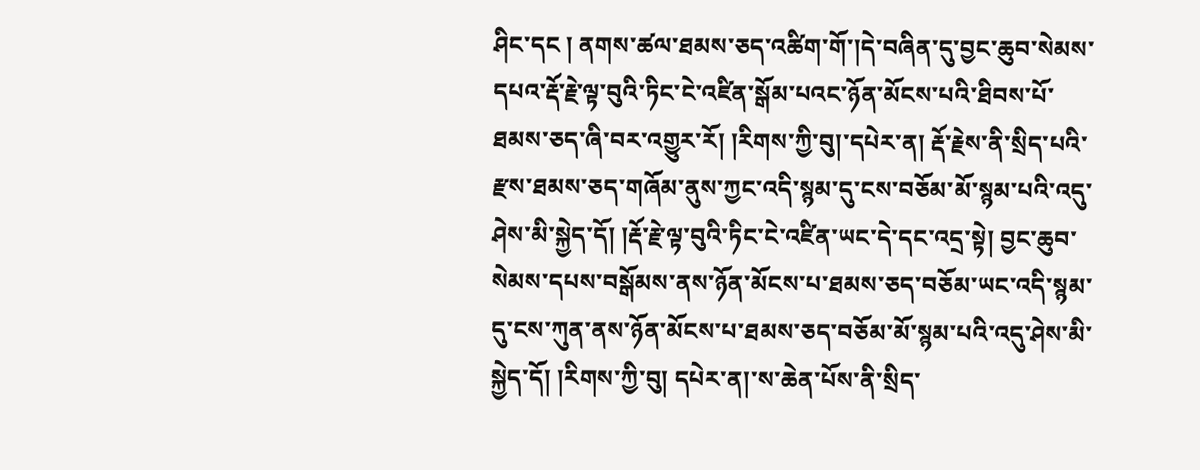ཤིང་དང ། ནགས་ཚལ་ཐམས་ཅད་འཚིག་གོ་།དེ་བཞིན་དུ་བྱང་ཆུབ་སེམས་དཔའ་རྡོ་རྗེ་ལྟ་བུའི་ཏིང་ངེ་འཛིན་སྒོམ་པའང་ཉོན་མོངས་པའི་ཐིབས་པོ་ཐམས་ཅད་ཞི་བར་འགྱུར་རོ། །རིགས་ཀྱི་བུ།་དཔེར་ན། རྡོ་རྗེས་ནི་སྲིད་པའི་རྫས་ཐམས་ཅད་གཞོམ་ནུས་ཀྱང་འདི་སྙམ་དུ་ངས་བཅོམ་མོ་སྙམ་པའི་འདུ་ཤེས་མི་སྐྱེད་དོ། །རྡོ་རྗེ་ལྟ་བུའི་ཏིང་ངེ་འཛིན་ཡང་དེ་དང་འདྲ་སྟེ། བྱང་ཆུབ་སེམས་དཔས་བསྒོམས་ནས་ཉོན་མོངས་པ་ཐམས་ཅད་བཅོམ་ཡང་འདི་སྙམ་དུ་ངས་ཀུན་ནས་ཉོན་མོངས་པ་ཐམས་ཅད་བཅོམ་མོ་སྙམ་པའི་འདུ་ཤེས་མི་སྐྱེད་དོ། །རིགས་ཀྱི་བུ། དཔེར་ན།་ས་ཆེན་པོས་ནི་སྲིད་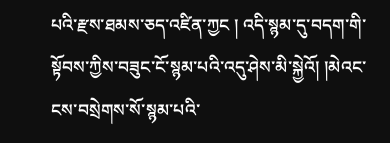པའི་རྫས་ཐམས་ཅད་འཛིན་ཀྱང ། འདི་སྙམ་དུ་བདག་གི་སྟོབས་ཀྱིས་བཟུང་ངོ་སྙམ་པའི་འདུ་ཤེས་མི་སྐྱེའོ། །མེའང་ངས་བསྲེགས་སོ་སྙམ་པའི་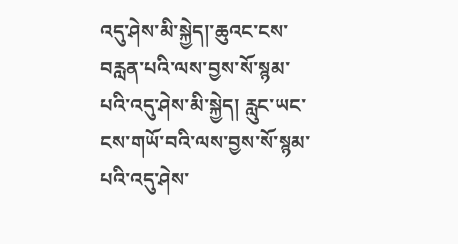འདུ་ཤེས་མི་སྐྱེད།་ཆུའང་ངས་བརླན་པའི་ལས་བྱས་སོ་སྙམ་པའི་འདུ་ཤེས་མི་སྐྱེད། རླུང་ཡང་ངས་གཡོ་བའི་ལས་བྱས་སོ་སྙམ་པའི་འདུ་ཤེས་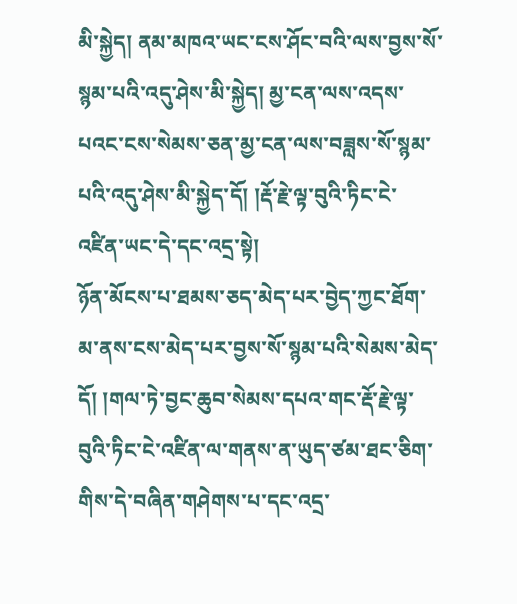མི་སྐྱེད། ནམ་མཁའ་ཡང་ངས་ཤོང་བའི་ལས་བྱས་སོ་སྙམ་པའི་འདུ་ཤེས་མི་སྐྱེད། མྱ་ངན་ལས་འདས་པའང་ངས་སེམས་ཅན་མྱ་ངན་ལས་བཟླས་སོ་སྙམ་པའི་འདུ་ཤེས་མི་སྐྱེད་དོ། །རྡོ་རྗེ་ལྟ་བུའི་ཏིང་ངེ་འཛིན་ཡང་དེ་དང་འདྲ་སྟེ།
ཉོན་མོངས་པ་ཐམས་ཅད་མེད་པར་བྱེད་ཀྱང་ཐོག་མ་ནས་ངས་མེད་པར་བྱས་སོ་སྙམ་པའི་སེམས་མེད་དོ། །གལ་ཏེ་བྱང་ཆུབ་སེམས་དཔའ་གང་རྡོ་རྗེ་ལྟ་བུའི་ཏིང་ངེ་འཛིན་ལ་གནས་ན་ཡུད་ཙམ་ཐང་ཅིག་གིས་དེ་བཞིན་གཤེགས་པ་དང་འདྲ་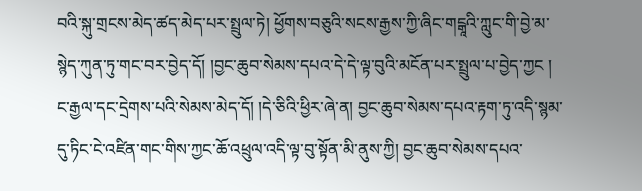བའི་སྐུ་གྲངས་མེད་ཚད་མེད་པར་སྤྲུལ་ཏེ། ཕྱོགས་བཅུའི་སངས་རྒྱས་ཀྱི་ཞིང་གངྒཱའི་ཀླུང་གི་བྱེ་མ་སྙེད་ཀུན་ཏུ་གང་བར་བྱེད་དོ། །བྱང་ཆུབ་སེམས་དཔའ་དེ་དེ་ལྟ་བུའི་མངོན་པར་སྤྲུལ་པ་བྱེད་ཀྱང ། ང་རྒྱལ་དང་དྲེགས་པའི་སེམས་མེད་དོ། །དེ་ཅིའི་ཕྱིར་ཞེ་ན། བྱང་ཆུབ་སེམས་དཔའ་རྟག་ཏུ་འདི་སྙམ་དུ་ཏིང་ངེ་འཛིན་གང་གིས་ཀྱང་ཆོ་འཕྲུལ་འདི་ལྟ་བུ་སྟོན་མི་ནུས་ཀྱི། བྱང་ཆུབ་སེམས་དཔའ་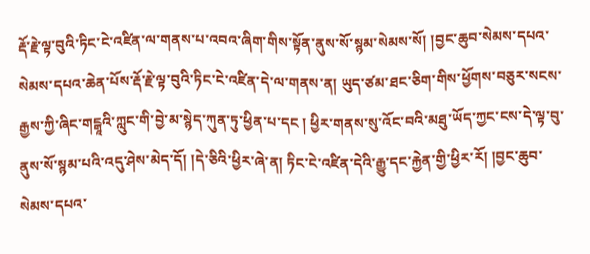རྡོ་རྗེ་ལྟ་བུའི་ཏིང་ངེ་འཛིན་ལ་གནས་པ་འབའ་ཞིག་གིས་སྟོན་ནུས་སོ་སྙམ་སེམས་སོ། །བྱང་ཆུབ་སེམས་དཔའ་སེམས་དཔའ་ཆེན་པོས་རྡོ་རྗེ་ལྟ་བུའི་ཏིང་ངེ་འཛིན་དེ་ལ་གནས་ན། ཡུད་ཙམ་ཐང་ཅིག་གིས་ཕྱོགས་བཅུར་སངས་རྒྱས་ཀྱི་ཞིང་གངྒཱའི་ཀླུང་གི་བྱེ་མ་སྙེད་ཀུན་ཏུ་ཕྱིན་པ་དང ། ཕྱིར་གནས་སུ་འོང་བའི་མཐུ་ཡོད་ཀྱང་ངས་དེ་ལྟ་བུ་ནུས་སོ་སྙམ་པའི་འདུ་ཤེས་མེད་དོ། །དེ་ཅིའི་ཕྱིར་ཞེ་ན། ཏིང་ངེ་འཛིན་དེའི་རྒྱུ་དང་རྐྱེན་གྱི་ཕྱིར་རོ། །བྱང་ཆུབ་སེམས་དཔའ་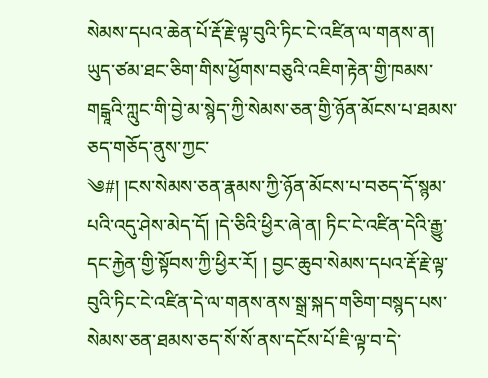སེམས་དཔའ་ཆེན་པོ་རྡོ་རྗེ་ལྟ་བུའི་ཏིང་ངེ་འཛིན་ལ་གནས་ན། ཡུད་ཙམ་ཐང་ཅིག་གིས་ཕྱོགས་བཅུའི་འཇིག་རྟེན་གྱི་ཁམས་གངྒཱའི་ཀླུང་གི་བྱེ་མ་སྙེད་ཀྱི་སེམས་ཅན་གྱི་ཉོན་མོངས་པ་ཐམས་ཅད་གཅོད་ནུས་ཀྱང་
༄#། །ངས་སེམས་ཅན་རྣམས་ཀྱི་ཉོན་མོངས་པ་བཅད་དོ་སྙམ་པའི་འདུ་ཤེས་མེད་དོ། །དེ་ཅིའི་ཕྱིར་ཞེ་ན། ཏིང་ངེ་འཛིན་དེའི་རྒྱུ་དང་རྐྱེན་གྱི་སྟོབས་ཀྱི་ཕྱིར་རོ། ། བྱང་ཆུབ་སེམས་དཔའ་རྡོ་རྗེ་ལྟ་བུའི་ཏིང་ངེ་འཛིན་དེ་ལ་གནས་ནས་སྒྲ་སྐད་གཅིག་བསྙད་པས་སེམས་ཅན་ཐམས་ཅད་སོ་སོ་ནས་དངོས་པོ་ཇི་ལྟ་བ་དེ་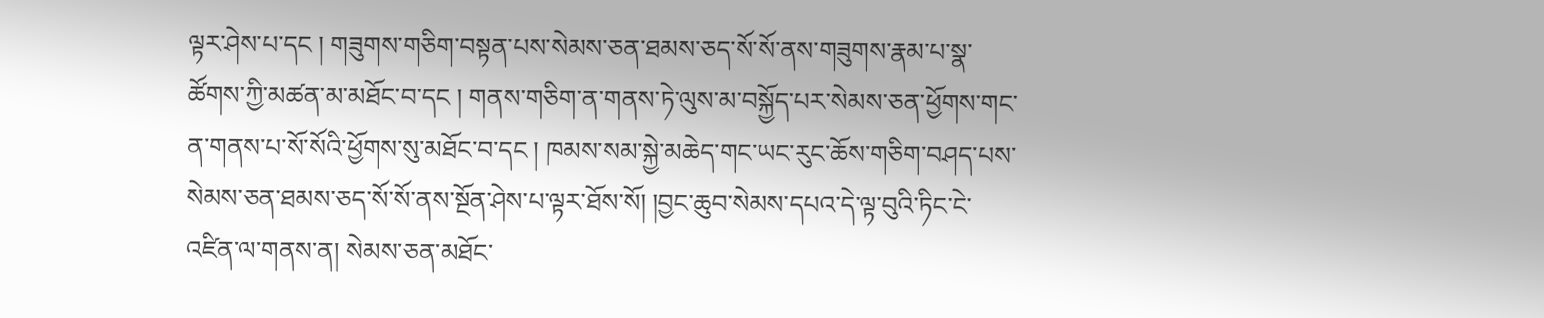ལྟར་ཤེས་པ་དང ། གཟུགས་གཅིག་བསྟན་པས་སེམས་ཅན་ཐམས་ཅད་སོ་སོ་ནས་གཟུགས་རྣམ་པ་སྣ་ཚོགས་ཀྱི་མཚན་མ་མཐོང་བ་དང ། གནས་གཅིག་ན་གནས་ཏེ་ལུས་མ་བསྐྱོད་པར་སེམས་ཅན་ཕྱོགས་གང་ན་གནས་པ་སོ་སོའི་ཕྱོགས་སུ་མཐོང་བ་དང ། ཁམས་སམ་སྐྱེ་མཆེད་གང་ཡང་རུང་ཆོས་གཅིག་བཤད་པས་སེམས་ཅན་ཐམས་ཅད་སོ་སོ་ནས་སྔོན་ཤེས་པ་ལྟར་ཐོས་སོ། །བྱང་ཆུབ་སེམས་དཔའ་དེ་ལྟ་བུའི་ཏིང་ངེ་འཛིན་ལ་གནས་ན། སེམས་ཅན་མཐོང་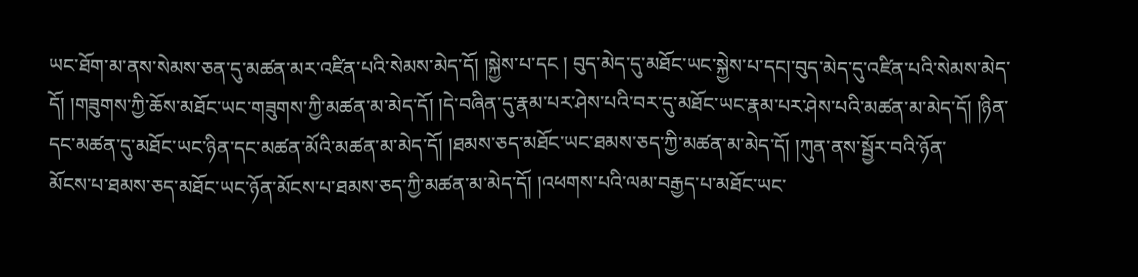ཡང་ཐོག་མ་ནས་སེམས་ཅན་དུ་མཚན་མར་འཛིན་པའི་སེམས་མེད་དོ། །སྐྱེས་པ་དང ། བུད་མེད་དུ་མཐོང་ཡང་སྐྱེས་པ་དང།་བུད་མེད་དུ་འཛིན་པའི་སེམས་མེད་དོ། །གཟུགས་ཀྱི་ཆོས་མཐོང་ཡང་གཟུགས་ཀྱི་མཚན་མ་མེད་དོ། །དེ་བཞིན་དུ་རྣམ་པར་ཤེས་པའི་བར་དུ་མཐོང་ཡང་རྣམ་པར་ཤེས་པའི་མཚན་མ་མེད་དོ། །ཉིན་དང་མཚན་དུ་མཐོང་ཡང་ཉིན་དང་མཚན་མོའི་མཚན་མ་མེད་དོ། །ཐམས་ཅད་མཐོང་ཡང་ཐམས་ཅད་ཀྱི་མཚན་མ་མེད་དོ། །ཀུན་ནས་སྦྱོར་བའི་ཉོན་
མོངས་པ་ཐམས་ཅད་མཐོང་ཡང་ཉོན་མོངས་པ་ཐམས་ཅད་ཀྱི་མཚན་མ་མེད་དོ། །འཕགས་པའི་ལམ་བརྒྱད་པ་མཐོང་ཡང་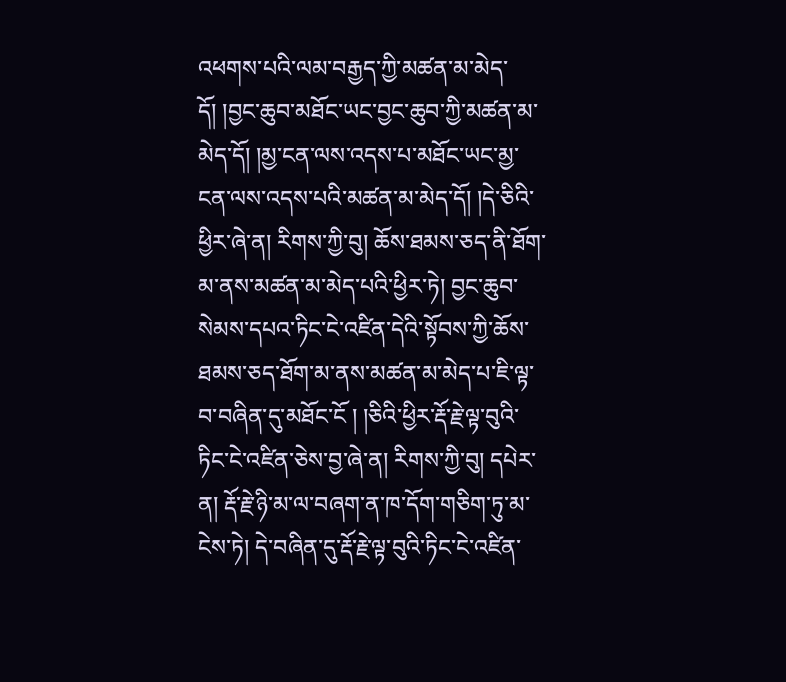འཕགས་པའི་ལམ་བརྒྱད་ཀྱི་མཚན་མ་མེད་དོ། །བྱང་ཆུབ་མཐོང་ཡང་བྱང་ཆུབ་ཀྱི་མཚན་མ་མེད་དོ། །མྱ་ངན་ལས་འདས་པ་མཐོང་ཡང་མྱ་ངན་ལས་འདས་པའི་མཚན་མ་མེད་དོ། །དེ་ཅིའི་ཕྱིར་ཞེ་ན། རིགས་ཀྱི་བུ། ཆོས་ཐམས་ཅད་ནི་ཐོག་མ་ནས་མཚན་མ་མེད་པའི་ཕྱིར་ཏེ། བྱང་ཆུབ་སེམས་དཔའ་ཏིང་ངེ་འཛིན་དེའི་སྟོབས་ཀྱི་ཆོས་ཐམས་ཅད་ཐོག་མ་ནས་མཚན་མ་མེད་པ་ཇི་ལྟ་བ་བཞིན་དུ་མཐོང་ངོ ། །ཅིའི་ཕྱིར་རྡོ་རྗེ་ལྟ་བུའི་ཏིང་ངེ་འཛིན་ཅེས་བྱ་ཞེ་ན། རིགས་ཀྱི་བུ། དཔེར་ན། རྡོ་རྗེ་ཉི་མ་ལ་བཞག་ན་ཁ་དོག་གཅིག་ཏུ་མ་ངེས་ཏེ། དེ་བཞིན་དུ་རྡོ་རྗེ་ལྟ་བུའི་ཏིང་ངེ་འཛིན་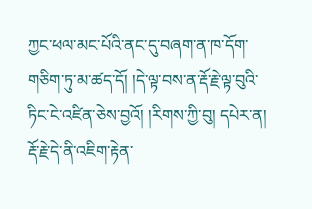ཀྱང་ཕལ་མང་པོའི་ནང་དུ་བཞག་ན་ཁ་དོག་གཅིག་ཏུ་མ་ཚད་དོ། །དེ་ལྟ་བས་ན་རྡོ་རྗེ་ལྟ་བུའི་ཏིང་ངེ་འཛིན་ཅེས་བྱའོ། །རིགས་ཀྱི་བུ། དཔེར་ན། རྡོ་རྗེ་དེ་ནི་འཇིག་རྟེན་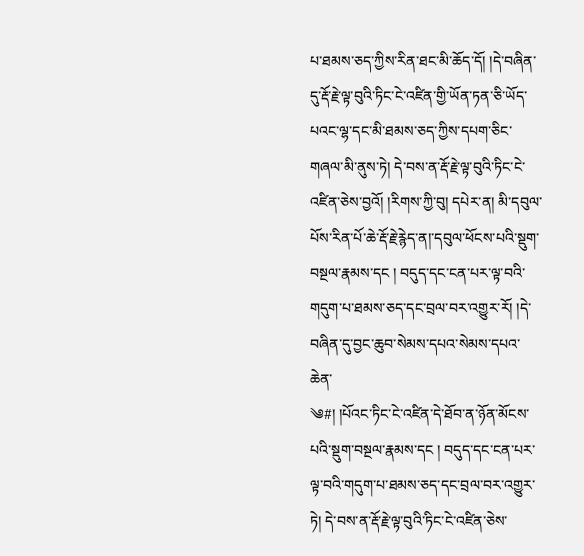པ་ཐམས་ཅད་ཀྱིས་རིན་ཐང་མི་ཆོད་དོ། །དེ་བཞིན་དུ་རྡོ་རྗེ་ལྟ་བུའི་ཏིང་ངེ་འཛིན་གྱི་ཡོན་ཏན་ཅི་ཡོད་པའང་ལྷ་དང་མི་ཐམས་ཅད་ཀྱིས་དཔག་ཅིང་གཞལ་མི་ནུས་ཏེ། དེ་བས་ན་རྡོ་རྗེ་ལྟ་བུའི་ཏིང་ངེ་འཛིན་ཅེས་བྱའོ། །རིགས་ཀྱི་བུ། དཔེར་ན། མི་དབུལ་པོས་རིན་པོ་ཆེ་རྡོ་རྗེ་རྙེད་ན།་དབུལ་ཕོངས་པའི་སྡུག་བསྔལ་རྣམས་དང ། བདུད་དང་ངན་པར་ལྟ་བའི་གདུག་པ་ཐམས་ཅད་དང་བྲལ་བར་འགྱུར་རོ། །དེ་བཞིན་དུ་བྱང་ཆུབ་སེམས་དཔའ་སེམས་དཔའ་ཆེན་
༄#། །པོའང་ཏིང་ངེ་འཛིན་དེ་ཐོབ་ན་ཉོན་མོངས་པའི་སྡུག་བསྔལ་རྣམས་དང ། བདུད་དང་ངན་པར་ལྟ་བའི་གདུག་པ་ཐམས་ཅད་དང་བྲལ་བར་འགྱུར་ཏེ། དེ་བས་ན་རྡོ་རྗེ་ལྟ་བུའི་ཏིང་ངེ་འཛིན་ཅེས་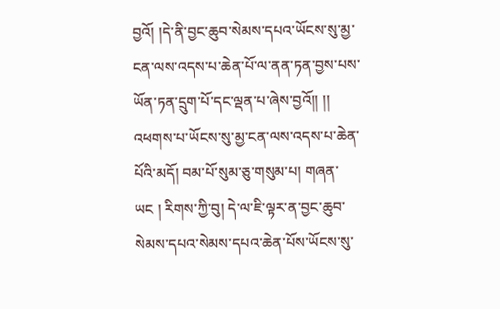བྱའོ། །དེ་ནི་བྱང་ཆུབ་སེམས་དཔའ་ཡོངས་སུ་མྱ་ངན་ལས་འདས་པ་ཆེན་པོ་ལ་ནན་ཏན་བྱས་པས་ཡོན་ཏན་དྲུག་པོ་དང་ལྡན་པ་ཞེས་བྱའོ།། །། འཕགས་པ་ཡོངས་སུ་མྱ་ངན་ལས་འདས་པ་ཆེན་པོའི་མདོ། བམ་པོ་སུམ་ཅུ་གསུམ་པ། གཞན་ཡང ། རིགས་ཀྱི་བུ། དེ་ལ་ཇི་ལྟར་ན་བྱང་ཆུབ་སེམས་དཔའ་སེམས་དཔའ་ཆེན་པོས་ཡོངས་སུ་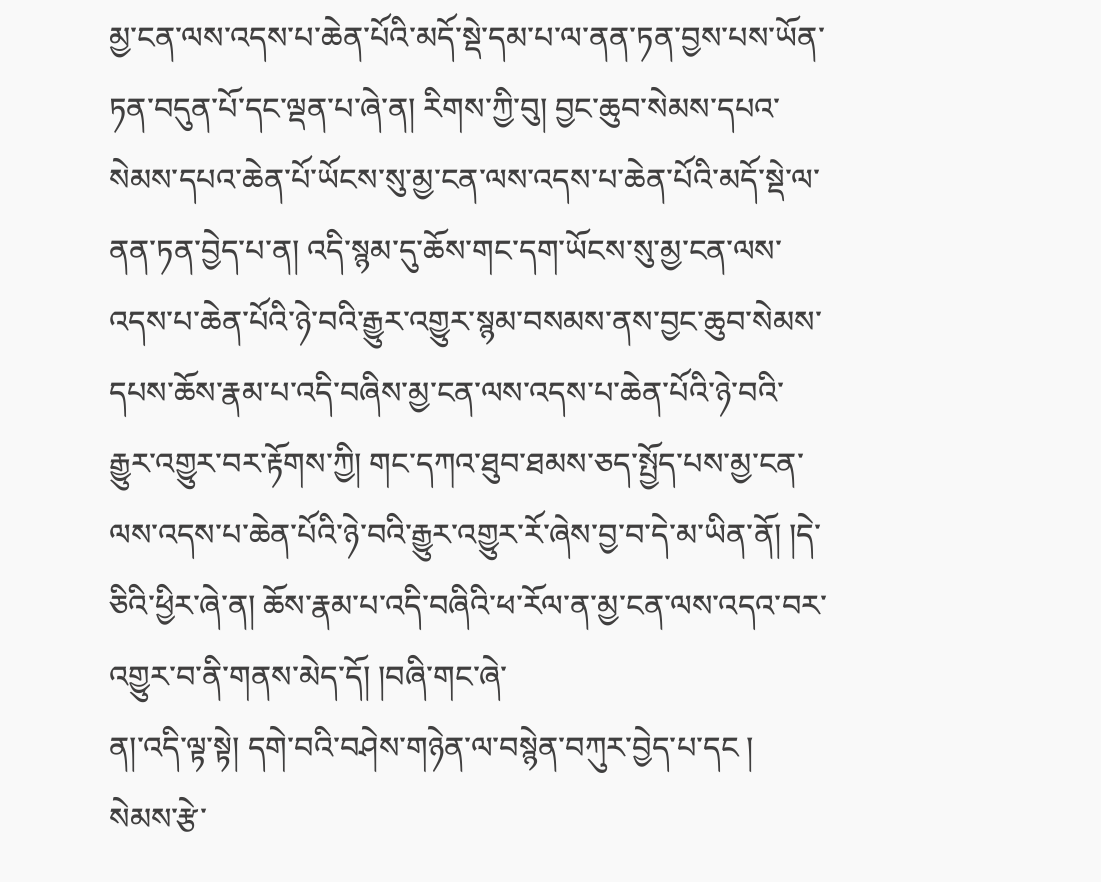མྱ་ངན་ལས་འདས་པ་ཆེན་པོའི་མདོ་སྡེ་དམ་པ་ལ་ནན་ཏན་བྱས་པས་ཡོན་ཏན་བདུན་པོ་དང་ལྡན་པ་ཞེ་ན། རིགས་ཀྱི་བུ། བྱང་ཆུབ་སེམས་དཔའ་སེམས་དཔའ་ཆེན་པོ་ཡོངས་སུ་མྱ་ངན་ལས་འདས་པ་ཆེན་པོའི་མདོ་སྡེ་ལ་ནན་ཏན་བྱེད་པ་ན། འདི་སྙམ་དུ་ཆོས་གང་དག་ཡོངས་སུ་མྱ་ངན་ལས་འདས་པ་ཆེན་པོའི་ཉེ་བའི་རྒྱུར་འགྱུར་སྙམ་བསམས་ནས་བྱང་ཆུབ་སེམས་དཔས་ཆོས་རྣམ་པ་འདི་བཞིས་མྱ་ངན་ལས་འདས་པ་ཆེན་པོའི་ཉེ་བའི་རྒྱུར་འགྱུར་བར་རྟོགས་ཀྱི། གང་དཀའ་ཐུབ་ཐམས་ཅད་སྤྱོད་པས་མྱ་ངན་ལས་འདས་པ་ཆེན་པོའི་ཉེ་བའི་རྒྱུར་འགྱུར་རོ་ཞེས་བྱ་བ་དེ་མ་ཡིན་ནོ། །དེ་ཅིའི་ཕྱིར་ཞེ་ན། ཆོས་རྣམ་པ་འདི་བཞིའི་ཕ་རོལ་ན་མྱ་ངན་ལས་འདའ་བར་འགྱུར་བ་ནི་གནས་མེད་དོ། །བཞི་གང་ཞེ་
ན།་འདི་ལྟ་སྟེ། དགེ་བའི་བཤེས་གཉེན་ལ་བསྙེན་བཀུར་བྱེད་པ་དང ། སེམས་རྩེ་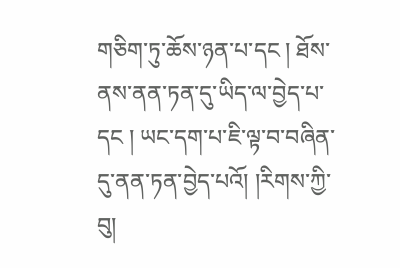གཅིག་ཏུ་ཆོས་ཉན་པ་དང ། ཐོས་ནས་ནན་ཏན་དུ་ཡིད་ལ་བྱེད་པ་དང ། ཡང་དག་པ་ཇི་ལྟ་བ་བཞིན་དུ་ནན་ཏན་བྱེད་པའོ། །རིགས་ཀྱི་བུ།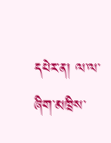དཔེར་ན། ལ་ལ་ཞིག་མཁྲིས་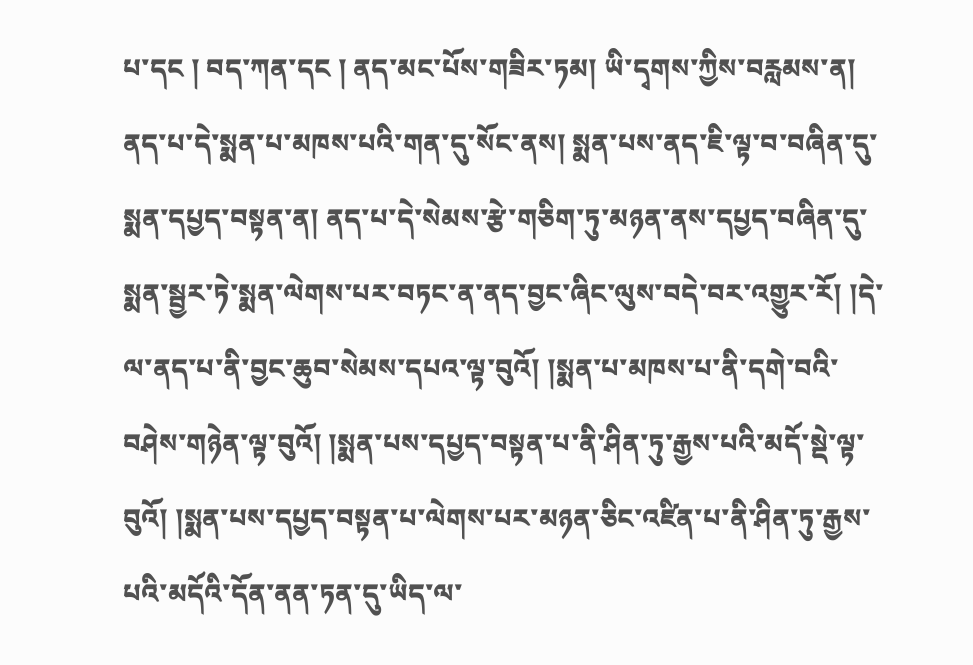པ་དང ། བད་ཀན་དང ། ནད་མང་པོས་གཟིར་ཏམ། ཡི་དྭགས་ཀྱིས་བརླམས་ན། ནད་པ་དེ་སྨན་པ་མཁས་པའི་གན་དུ་སོང་ནས། སྨན་པས་ནད་ཇི་ལྟ་བ་བཞིན་དུ་སྨན་དཔྱད་བསྟན་ན། ནད་པ་དེ་སེམས་རྩེ་གཅིག་ཏུ་མཉན་ནས་དཔྱད་བཞིན་དུ་སྨན་སྦྱར་ཏེ་སྨན་ལེགས་པར་བཏང་ན་ནད་བྱང་ཞིང་ལུས་བདེ་བར་འགྱུར་རོ། །དེ་ལ་ནད་པ་ནི་བྱང་ཆུབ་སེམས་དཔའ་ལྟ་བུའོ། །སྨན་པ་མཁས་པ་ནི་དགེ་བའི་བཤེས་གཉེན་ལྟ་བུའོ། །སྨན་པས་དཔྱད་བསྟན་པ་ནི་ཤིན་ཏུ་རྒྱས་པའི་མདོ་སྡེ་ལྟ་བུའོ། །སྨན་པས་དཔྱད་བསྟན་པ་ལེགས་པར་མཉན་ཅིང་འཛིན་པ་ནི་ཤིན་ཏུ་རྒྱས་པའི་མདོའི་དོན་ནན་ཏན་དུ་ཡིད་ལ་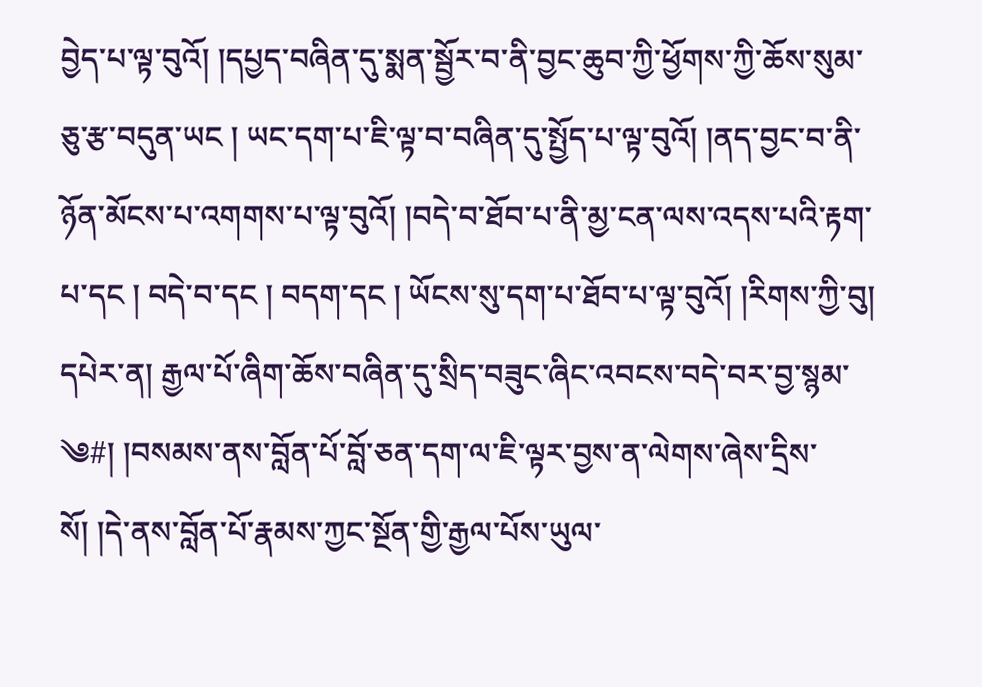བྱེད་པ་ལྟ་བུའོ། །དཔྱད་བཞིན་དུ་སྨན་སྦྱོར་བ་ནི་བྱང་ཆུབ་ཀྱི་ཕྱོགས་ཀྱི་ཆོས་སུམ་ཅུ་རྩ་བདུན་ཡང ། ཡང་དག་པ་ཇི་ལྟ་བ་བཞིན་དུ་སྤྱོད་པ་ལྟ་བུའོ། །ནད་བྱང་བ་ནི་ཉོན་མོངས་པ་འགགས་པ་ལྟ་བུའོ། །བདེ་བ་ཐོབ་པ་ནི་མྱ་ངན་ལས་འདས་པའི་རྟག་པ་དང ། བདེ་བ་དང ། བདག་དང ། ཡོངས་སུ་དག་པ་ཐོབ་པ་ལྟ་བུའོ། །རིགས་ཀྱི་བུ། དཔེར་ན། རྒྱལ་པོ་ཞིག་ཆོས་བཞིན་དུ་སྲིད་བཟུང་ཞིང་འབངས་བདེ་བར་བྱ་སྙམ་
༄#། །བསམས་ནས་བློན་པོ་བློ་ཅན་དག་ལ་ཇི་ལྟར་བྱས་ན་ལེགས་ཞེས་དྲིས་སོ། །དེ་ནས་བློན་པོ་རྣམས་ཀྱང་སྔོན་གྱི་རྒྱལ་པོས་ཡུལ་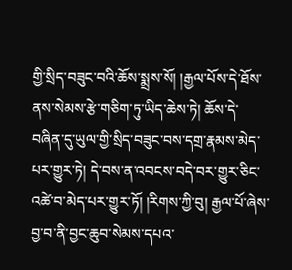གྱི་སྲིད་བཟུང་བའི་ཆོས་སྨྲས་སོ། །རྒྱལ་པོས་དེ་ཐོས་ནས་སེམས་རྩེ་གཅིག་ཏུ་ཡིད་ཆེས་ཏེ། ཆོས་དེ་བཞིན་དུ་ཡུལ་གྱི་སྲིད་བཟུང་བས་དགྲ་རྣམས་མེད་པར་གྱུར་ཏེ། དེ་བས་ན་འབངས་བདེ་བར་གྱུར་ཅིང་འཚེ་བ་མེད་པར་གྱུར་ཏོ། །རིགས་ཀྱི་བུ། རྒྱལ་པོ་ཞེས་བྱ་བ་ནི་བྱང་ཆུབ་སེམས་དཔའ་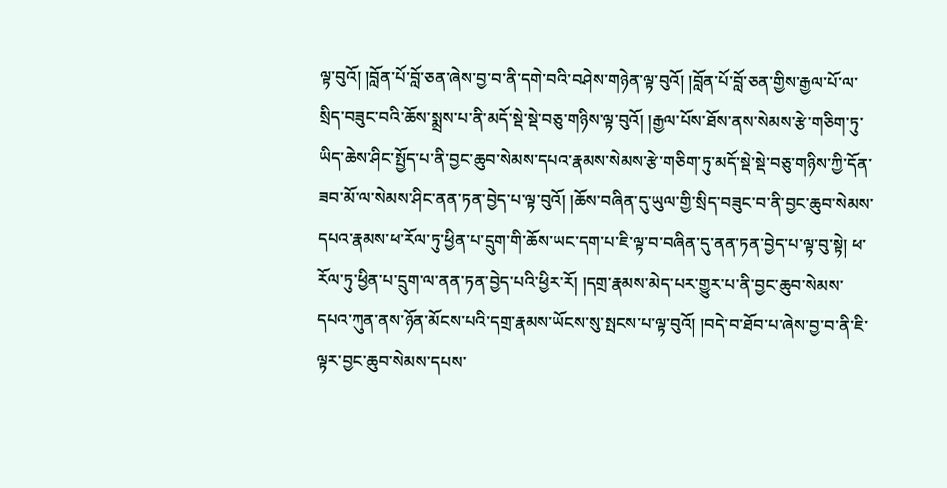ལྟ་བུའོ། །བློན་པོ་བློ་ཅན་ཞེས་བྱ་བ་ནི་དགེ་བའི་བཤེས་གཉེན་ལྟ་བུའོ། །བློན་པོ་བློ་ཅན་གྱིས་རྒྱལ་པོ་ལ་སྲིད་བཟུང་བའི་ཆོས་སྨྲས་པ་ནི་མདོ་སྡེ་སྡེ་བཅུ་གཉིས་ལྟ་བུའོ། །རྒྱལ་པོས་ཐོས་ནས་སེམས་རྩེ་གཅིག་ཏུ་ཡིད་ཆེས་ཤིང་སྤྱོད་པ་ནི་བྱང་ཆུབ་སེམས་དཔའ་རྣམས་སེམས་རྩེ་གཅིག་ཏུ་མདོ་སྡེ་སྡེ་བཅུ་གཉིས་ཀྱི་དོན་ཟབ་མོ་ལ་སེམས་ཤིང་ནན་ཏན་བྱེད་པ་ལྟ་བུའོ། །ཆོས་བཞིན་དུ་ཡུལ་གྱི་སྲིད་བཟུང་བ་ནི་བྱང་ཆུབ་སེམས་དཔའ་རྣམས་ཕ་རོལ་ཏུ་ཕྱིན་པ་དྲུག་གི་ཆོས་ཡང་དག་པ་ཇི་ལྟ་བ་བཞིན་དུ་ནན་ཏན་བྱེད་པ་ལྟ་བུ་སྟེ། ཕ་རོལ་ཏུ་ཕྱིན་པ་དྲུག་ལ་ནན་ཏན་བྱེད་པའི་ཕྱིར་རོ། །དགྲ་རྣམས་མེད་པར་གྱུར་པ་ནི་བྱང་ཆུབ་སེམས་དཔའ་ཀུན་ནས་ཉོན་མོངས་པའི་དགྲ་རྣམས་ཡོངས་སུ་སྤངས་པ་ལྟ་བུའོ། །བདེ་བ་ཐོབ་པ་ཞེས་བྱ་བ་ནི་ཇི་ལྟར་བྱང་ཆུབ་སེམས་དཔས་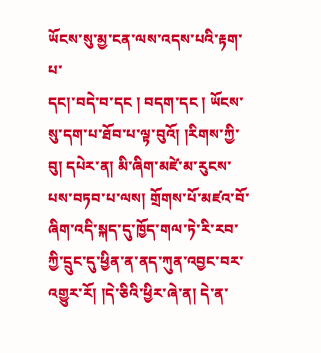ཡོངས་སུ་མྱ་ངན་ལས་འདས་པའི་རྟག་པ་
དང།་བདེ་བ་དང ། བདག་དང ། ཡོངས་སུ་དག་པ་ཐོབ་པ་ལྟ་བུའོ། །རིགས་ཀྱི་བུ། དཔེར་ན། མི་ཞིག་མཛེ་མ་རུངས་པས་བཏབ་པ་ལས། གྲོགས་པོ་མཛའ་བོ་ཞིག་འདི་སྐད་དུ་ཁྱོད་གལ་ཏེ་རི་རབ་ཀྱི་དྲུང་དུ་ཕྱིན་ན་ནད་ཀུན་འབྱང་བར་འགྱུར་རོ། །དེ་ཅིའི་ཕྱིར་ཞེ་ན། དེ་ན་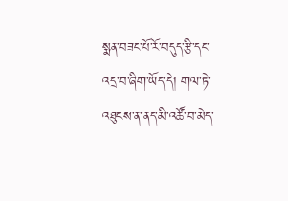སྨན་བཟང་པོ་རོ་བདུད་རྩི་དང་འདྲ་བ་ཞིག་ཡོད་དེ། གལ་ཏེ་འཐུངས་ན་ནད་མི་འཚོ་བ་མེད་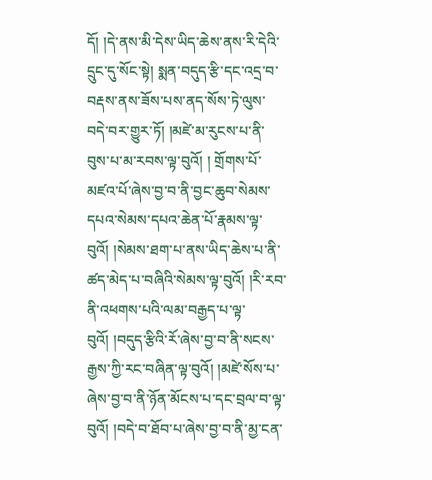དོ། །དེ་ནས་མི་དེས་ཡིད་ཆེས་ནས་རི་དེའི་དྲུང་དུ་སོང་སྟེ། སྨན་བདུད་རྩི་དང་འདྲ་བ་བརྡས་ནས་ཟོས་པས་ནད་སོས་ཏེ་ལུས་བདེ་བར་གྱུར་ཏོ། །མཛེ་མ་རུངས་པ་ནི་བུས་པ་མ་རབས་ལྟ་བུའོ། ། གྲོགས་པོ་མཛའ་པོ་ཞེས་བྱ་བ་ནི་བྱང་ཆུབ་སེམས་དཔའ་སེམས་དཔའ་ཆེན་པོ་རྣམས་ལྟ་བུའོ། །སེམས་ཐག་པ་ནས་ཡིད་ཆེས་པ་ནི་ཚད་མེད་པ་བཞིའི་སེམས་ལྟ་བུའོ། །རི་རབ་ནི་འཕགས་པའི་ལམ་བརྒྱད་པ་ལྟ་བུའོ། །བདུད་རྩིའི་རོ་ཞེས་བྱ་བ་ནི་སངས་རྒྱས་ཀྱི་རང་བཞིན་ལྟ་བུའོ། །མཛེ་སོས་པ་ཞེས་བྱ་བ་ནི་ཉོན་མོངས་པ་དང་བྲལ་བ་ལྟ་བུའོ། །བདེ་བ་ཐོབ་པ་ཞེས་བྱ་བ་ནི་མྱ་ངན་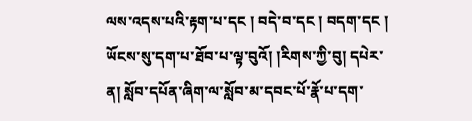ལས་འདས་པའི་རྟག་པ་དང ། བདེ་བ་དང ། བདག་དང ། ཡོངས་སུ་དག་པ་ཐོབ་པ་ལྟ་བུའོ། །རིགས་ཀྱི་བུ། དཔེར་ན། སློབ་དཔོན་ཞིག་ལ་སློབ་མ་དབང་པོ་རྣོ་པ་དག་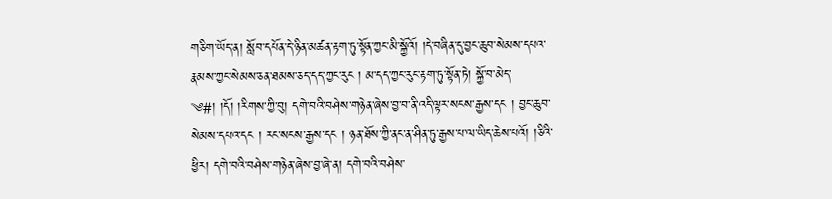གཅིག་ཡོད་ན། སློབ་དཔོན་དེ་ཉིན་མཚན་རྟག་ཏུ་སྟོན་ཀྱང་མི་སྐྱོའོ། །དེ་བཞིན་དུ་བྱང་ཆུབ་སེམས་དཔའ་རྣམས་ཀྱང་སེམས་ཅན་ཐམས་ཅད་དད་ཀྱང་རུང ། མ་དད་ཀྱང་རུང་རྟག་ཏུ་སྟོན་ཏེ། སྐྱོ་བ་མེད་
༄#། །དོ། །རིགས་ཀྱི་བུ། དགེ་བའི་བཤེས་གཉེན་ཞེས་བྱ་བ་ནི་འདི་ལྟར་སངས་རྒྱས་དང ། བྱང་ཆུབ་སེམས་དཔའ་དང ། རང་སངས་རྒྱས་དང ། ཉན་ཐོས་ཀྱི་ནང་ན་ཤིན་ཏུ་རྒྱས་པ་ལ་ཡིད་ཆེས་པའོ། །ཅིའི་ཕྱིར། དགེ་བའི་བཤེས་གཉེན་ཞེས་བྱ་ཞེ་ན། དགེ་བའི་བཤེས་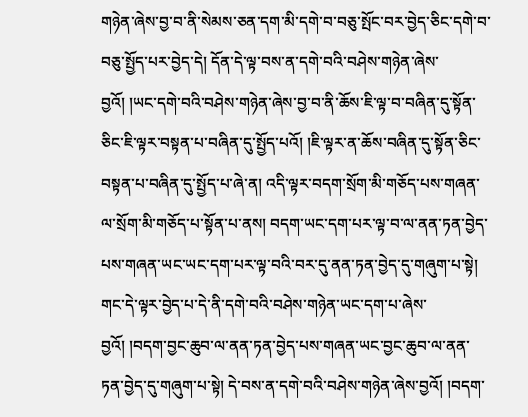གཉེན་ཞེས་བྱ་བ་ནི་སེམས་ཅན་དག་མི་དགེ་བ་བཅུ་སྤོང་བར་བྱེད་ཅིང་དགེ་བ་བཅུ་སྤྱོད་པར་བྱེད་དེ། དོན་དེ་ལྟ་བས་ན་དགེ་བའི་བཤེས་གཉེན་ཞེས་བྱའོ། །ཡང་དགེ་བའི་བཤེས་གཉེན་ཞེས་བྱ་བ་ནི་ཆོས་ཇི་ལྟ་བ་བཞིན་དུ་སྟོན་ཅིང་ཇི་ལྟར་བསྟན་པ་བཞིན་དུ་སྤྱོད་པའོ། །ཇི་ལྟར་ན་ཆོས་བཞིན་དུ་སྟོན་ཅིང་བསྟན་པ་བཞིན་དུ་སྤྱོད་པ་ཞེ་ན། འདི་ལྟར་བདག་སྲོག་མི་གཅོད་པས་གཞན་ལ་སྲོག་མི་གཅོད་པ་སྟོན་པ་ནས། བདག་ཡང་དག་པར་ལྟ་བ་ལ་ནན་ཏན་བྱེད་པས་གཞན་ཡང་ཡང་དག་པར་ལྟ་བའི་བར་དུ་ནན་ཏན་བྱེད་དུ་གཞུག་པ་སྟེ། གང་དེ་ལྟར་བྱེད་པ་དེ་ནི་དགེ་བའི་བཤེས་གཉེན་ཡང་དག་པ་ཞེས་བྱའོ། །བདག་བྱང་ཆུབ་ལ་ནན་ཏན་བྱེད་པས་གཞན་ཡང་བྱང་ཆུབ་ལ་ནན་ཏན་བྱེད་དུ་གཞུག་པ་སྟེ། དེ་བས་ན་དགེ་བའི་བཤེས་གཉེན་ཞེས་བྱའོ། །བདག་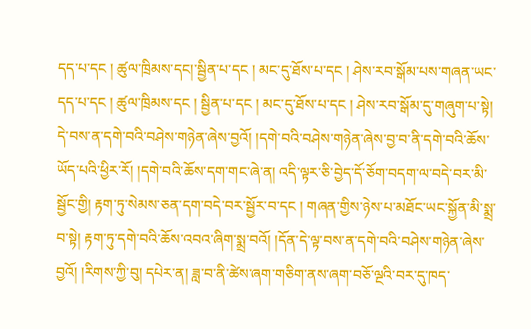དད་པ་དང ། ཚུལ་ཁྲིམས་དང།་སྦྱིན་པ་དང ། མང་དུ་ཐོས་པ་དང ། ཤེས་རབ་སྒོམ་པས་གཞན་ཡང་དད་པ་དང ། ཚུལ་ཁྲིམས་དང ། སྦྱིན་པ་དང ། མང་དུ་ཐོས་པ་དང ། ཤེས་རབ་སྒོམ་དུ་གཞུག་པ་སྟེ།
དེ་བས་ན་དགེ་བའི་བཤེས་གཉེན་ཞེས་བྱའོ། །དགེ་བའི་བཤེས་གཉེན་ཞེས་བྱ་བ་ནི་དགེ་བའི་ཆོས་ཡོད་པའི་ཕྱིར་རོ། །དགེ་བའི་ཆོས་དག་གང་ཞེ་ན། འདི་ལྟར་ཅི་བྱེད་དོ་ཅོག་བདག་ལ་བདེ་བར་མི་སྦྱོང་གྱི། རྟག་ཏུ་སེམས་ཅན་དག་བདེ་བར་སྦྱོར་བ་དང ། གཞན་གྱིས་ཉེས་པ་མཐོང་ཡང་སྐྱོན་མི་སྨྲ་བ་སྟེ། རྟག་ཏུ་དགེ་བའི་ཆོས་འབའ་ཞིག་སྨྲ་བའོ། །དོན་དེ་ལྟ་བས་ན་དགེ་བའི་བཤེས་གཉེན་ཞེས་བྱའོ། །རིགས་ཀྱི་བུ། དཔེར་ན། ཟླ་བ་ནི་ཚེས་ཞག་གཅིག་ནས་ཞག་བཅོ་ལྔའི་བར་དུ་ཁད་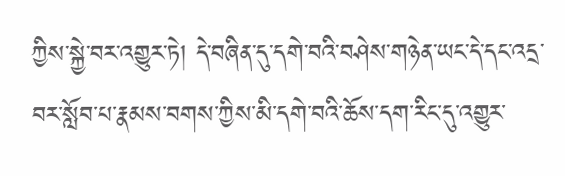ཀྱིས་སྐྱེ་བར་འགྱུར་ཏེ། དེ་བཞིན་དུ་དགེ་བའི་བཤེས་གཉེན་ཡང་དེ་དང་འདྲ་བར་སློབ་པ་རྣམས་བགས་ཀྱིས་མི་དགེ་བའི་ཆོས་དག་རིང་དུ་འགྱུར་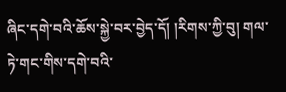ཞིང་དགེ་བའི་ཆོས་སྐྱེ་བར་བྱེད་དོ། །རིགས་ཀྱི་བུ། གལ་ཏེ་གང་གིས་དགེ་བའི་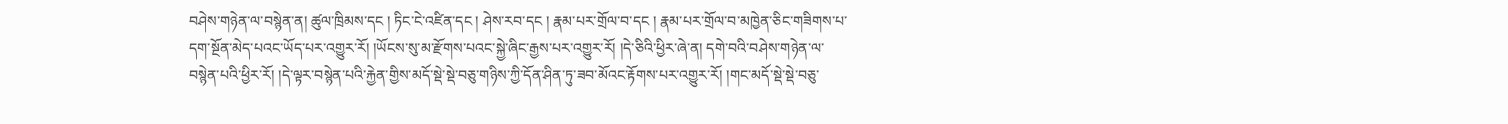བཤེས་གཉེན་ལ་བསྙེན་ན། ཚུལ་ཁྲིམས་དང ། ཏིང་ངེ་འཛིན་དང ། ཤེས་རབ་དང ། རྣམ་པར་གྲོལ་བ་དང ། རྣམ་པར་གྲོལ་བ་མཁྱེན་ཅིང་གཟིགས་པ་དག་སྔོན་མེད་པའང་ཡོད་པར་འགྱུར་རོ། །ཡོངས་སུ་མ་རྫོགས་པའང་སྐྱེ་ཞིང་རྒྱས་པར་འགྱུར་རོ། །དེ་ཅིའི་ཕྱིར་ཞེ་ན། དགེ་བའི་བཤེས་གཉེན་ལ་བསྙེན་པའི་ཕྱིར་རོ། །དེ་ལྟར་བསྙེན་པའི་རྐྱེན་གྱིས་མདོ་སྡེ་སྡེ་བཅུ་གཉིས་ཀྱི་དོན་ཤིན་ཏུ་ཟབ་མོའང་རྟོགས་པར་འགྱུར་རོ། །གང་མདོ་སྡེ་སྡེ་བཅུ་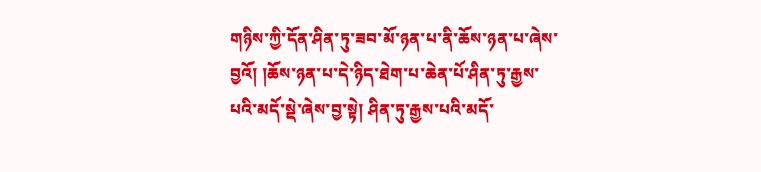གཉིས་ཀྱི་དོན་ཤིན་ཏུ་ཟབ་མོ་ཉན་པ་ནི་ཆོས་ཉན་པ་ཞེས་བྱའོ། །ཆོས་ཉན་པ་དེ་ཉིད་ཐེག་པ་ཆེན་པོ་ཤིན་ཏུ་རྒྱས་པའི་མདོ་སྡེ་ཞེས་བྱ་སྟེ། ཤིན་ཏུ་རྒྱས་པའི་མདོ་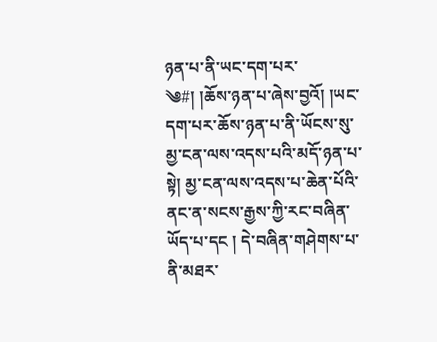ཉན་པ་ནི་ཡང་དག་པར་
༄#། །ཆོས་ཉན་པ་ཞེས་བྱའོ། །ཡང་དག་པར་ཆོས་ཉན་པ་ནི་ཡོངས་སུ་མྱ་ངན་ལས་འདས་པའི་མདོ་ཉན་པ་སྟེ། མྱ་ངན་ལས་འདས་པ་ཆེན་པོའི་ནང་ན་སངས་རྒྱས་ཀྱི་རང་བཞིན་ཡོད་པ་དང ། དེ་བཞིན་གཤེགས་པ་ནི་མཐར་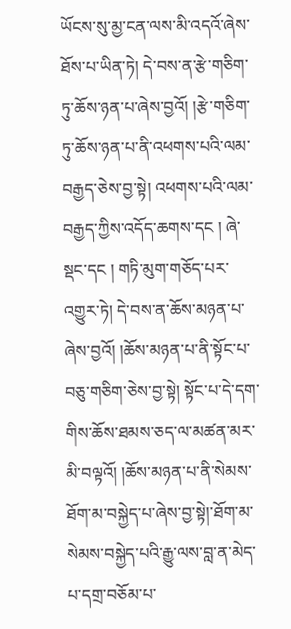ཡོངས་སུ་མྱ་ངན་ལས་མི་འདའོ་ཞེས་ཐོས་པ་ཡིན་ཏེ། དེ་བས་ན་རྩེ་གཅིག་ཏུ་ཆོས་ཉན་པ་ཞེས་བྱའོ། །རྩེ་གཅིག་ཏུ་ཆོས་ཉན་པ་ནི་འཕགས་པའི་ལམ་བརྒྱད་ཅེས་བྱ་སྟེ། འཕགས་པའི་ལམ་བརྒྱད་ཀྱིས་འདོད་ཆགས་དང ། ཞེ་སྡང་དང ། གཏི་མུག་གཅོད་པར་འགྱུར་ཏེ། དེ་བས་ན་ཆོས་མཉན་པ་ཞེས་བྱའོ། །ཆོས་མཉན་པ་ནི་སྟོང་པ་བཅུ་གཅིག་ཅེས་བྱ་སྟེ། སྟོང་པ་དེ་དག་གིས་ཆོས་ཐམས་ཅད་ལ་མཚན་མར་མི་བལྟའོ། །ཆོས་མཉན་པ་ནི་སེམས་ཐོག་མ་བསྐྱེད་པ་ཞེས་བྱ་སྟེ།་ཐོག་མ་སེམས་བསྐྱེད་པའི་རྒྱུ་ལས་བླ་ན་མེད་པ་དགྲ་བཅོམ་པ་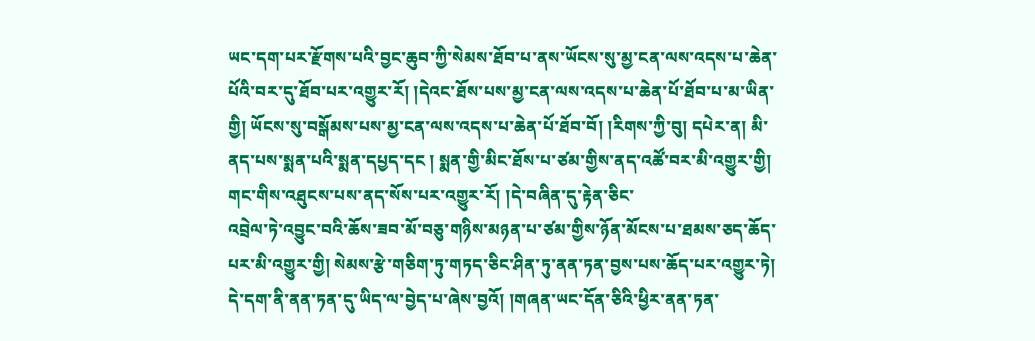ཡང་དག་པར་རྫོགས་པའི་བྱང་ཆུབ་ཀྱི་སེམས་ཐོབ་པ་ནས་ཡོངས་སུ་མྱ་ངན་ལས་འདས་པ་ཆེན་པོའི་བར་དུ་ཐོབ་པར་འགྱུར་རོ། །དེའང་ཐོས་པས་མྱ་ངན་ལས་འདས་པ་ཆེན་པོ་ཐོབ་པ་མ་ཡིན་གྱི། ཡོངས་སུ་བསྒོམས་པས་མྱ་ངན་ལས་འདས་པ་ཆེན་པོ་ཐོབ་བོ། །རིགས་ཀྱི་བུ། དཔེར་ན། མི་ནད་པས་སྨན་པའི་སྨན་དཔྱད་དང ། སྨན་གྱི་མིང་ཐོས་པ་ཙམ་གྱིས་ནད་འཚོ་བར་མི་འགྱུར་གྱི། གང་གིས་འཐུངས་པས་ནད་སོས་པར་འགྱུར་རོ། །དེ་བཞིན་དུ་རྟེན་ཅིང་
འབྲེལ་ཏེ་འབྱུང་བའི་ཆོས་ཟབ་མོ་བཅུ་གཉིས་མཉན་པ་ཙམ་གྱིས་ཉོན་མོངས་པ་ཐམས་ཅད་ཆོད་པར་མི་འགྱུར་གྱི། སེམས་རྩེ་གཅིག་ཏུ་གཏད་ཅིང་ཤིན་ཏུ་ནན་ཏན་བྱས་པས་ཆོད་པར་འགྱུར་ཏེ། དེ་དག་ནི་ནན་ཏན་དུ་ཡིད་ལ་བྱེད་པ་ཞེས་བྱའོ། །གཞན་ཡང་དོན་ཅིའི་ཕྱིར་ནན་ཏན་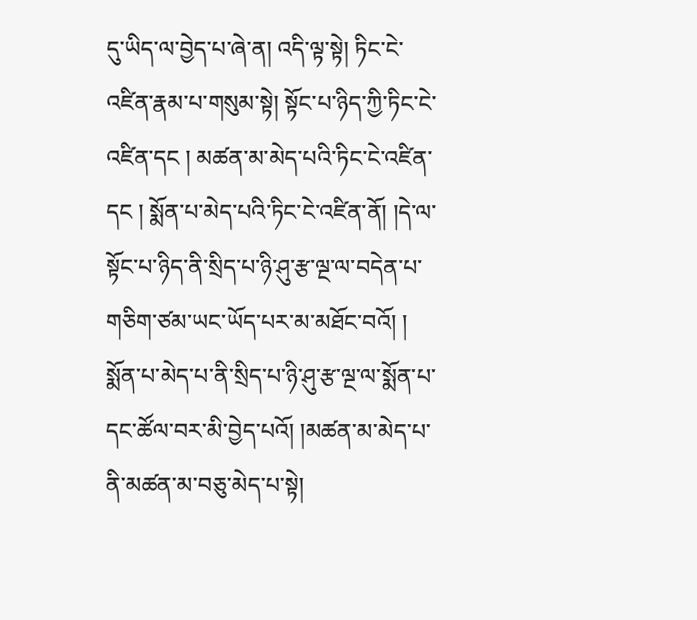དུ་ཡིད་ལ་བྱེད་པ་ཞེ་ན། འདི་ལྟ་སྟེ། ཏིང་ངེ་འཛིན་རྣམ་པ་གསུམ་སྟེ། སྟོང་པ་ཉིད་ཀྱི་ཏིང་ངེ་འཛིན་དང ། མཚན་མ་མེད་པའི་ཏིང་ངེ་འཛིན་དང ། སྨོན་པ་མེད་པའི་ཏིང་ངེ་འཛིན་ནོ། །དེ་ལ་སྟོང་པ་ཉིད་ནི་སྲིད་པ་ཉི་ཤུ་རྩ་ལྔ་ལ་བདེན་པ་གཅིག་ཙམ་ཡང་ཡོད་པར་མ་མཐོང་བའོ། ། སྨོན་པ་མེད་པ་ནི་སྲིད་པ་ཉི་ཤུ་རྩ་ལྔ་ལ་སྨོན་པ་དང་ཚོལ་བར་མི་བྱེད་པའོ། །མཚན་མ་མེད་པ་ནི་མཚན་མ་བཅུ་མེད་པ་སྟེ།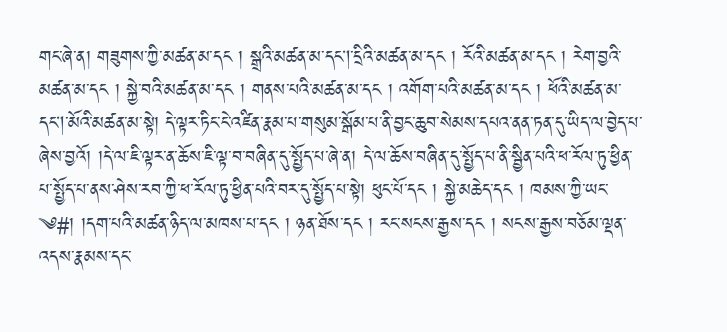གང་ཞེ་ན། གཟུགས་ཀྱི་མཚན་མ་དང ། སྒྲའི་མཚན་མ་དང།་དྲིའི་མཚན་མ་དང ། རོའི་མཚན་མ་དང ། རེག་བྱའི་མཚན་མ་དང ། སྐྱེ་བའི་མཚན་མ་དང ། གནས་པའི་མཚན་མ་དང ། འགོག་པའི་མཚན་མ་དང ། ཕོའི་མཚན་མ་དང།་མོའི་མཚན་མ་སྟེ། དེ་ལྟར་ཏིང་ངེ་འཛིན་རྣམ་པ་གསུམ་སྒོམ་པ་ནི་བྱང་ཆུབ་སེམས་དཔའ་ནན་ཏན་དུ་ཡིད་ལ་བྱེད་པ་ཞེས་བྱའོ། །དེ་ལ་ཇི་ལྟར་ན་ཆོས་ཇི་ལྟ་བ་བཞིན་དུ་སྤྱོད་པ་ཞེ་ན། དེ་ལ་ཆོས་བཞིན་དུ་སྤྱོད་པ་ནི་སྦྱིན་པའི་ཕ་རོལ་ཏུ་ཕྱིན་པ་སྤྱོད་པ་ནས་ཤེས་རབ་ཀྱི་ཕ་རོལ་ཏུ་ཕྱིན་པའི་བར་དུ་སྤྱོད་པ་སྟེ། ཕུང་པོ་དང ། སྐྱེ་མཆེད་དང ། ཁམས་ཀྱི་ཡང་
༄#། །དག་པའི་མཚན་ཉིད་ལ་མཁས་པ་དང ། ཉན་ཐོས་དང ། རང་སངས་རྒྱས་དང ། སངས་རྒྱས་བཅོམ་ལྡན་འདས་རྣམས་དང་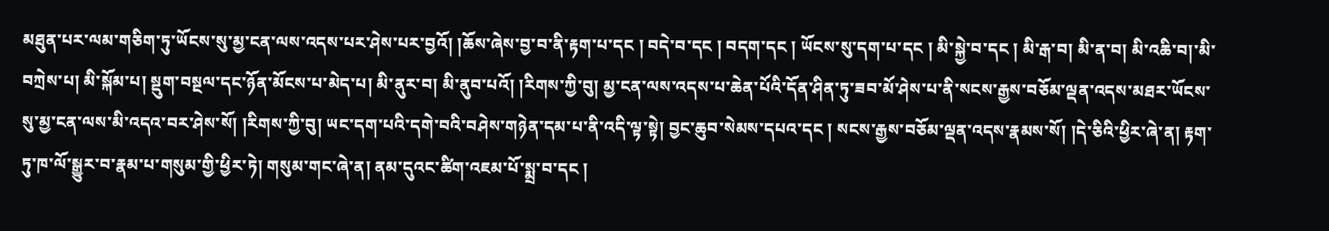མཐུན་པར་ལམ་གཅིག་ཏུ་ཡོངས་སུ་མྱ་ངན་ལས་འདས་པར་ཤེས་པར་བྱའོ། །ཆོས་ཞེས་བྱ་བ་ནི་རྟག་པ་དང ། བདེ་བ་དང ། བདག་དང ། ཡོངས་སུ་དག་པ་དང ། མི་སྐྱེ་བ་དང ། མི་རྒ་བ། མི་ན་བ། མི་འཆི་བ།་མི་བཀྲེས་པ། མི་སྐོམ་པ། སྡུག་བསྔལ་དང་ཉོན་མོངས་པ་མེད་པ། མི་ནུར་བ། མི་ནུབ་པའོ། །རིགས་ཀྱི་བུ། མྱ་ངན་ལས་འདས་པ་ཆེན་པོའི་དོན་ཤིན་ཏུ་ཟབ་མོ་ཤེས་པ་ནི་སངས་རྒྱས་བཅོམ་ལྡན་འདས་མཐར་ཡོངས་སུ་མྱ་ངན་ལས་མི་འདའ་བར་ཤེས་སོ། །རིགས་ཀྱི་བུ། ཡང་དག་པའི་དགེ་བའི་བཤེས་གཉེན་དམ་པ་ནི་འདི་ལྟ་སྟེ། བྱང་ཆུབ་སེམས་དཔའ་དང ། སངས་རྒྱས་བཅོམ་ལྡན་འདས་རྣམས་སོ། །དེ་ཅིའི་ཕྱིར་ཞེ་ན། རྟག་ཏུ་ཁ་ལོ་སྒྱུར་བ་རྣམ་པ་གསུམ་གྱི་ཕྱིར་ཏེ། གསུམ་གང་ཞེ་ན། ནམ་དུའང་ཚིག་འཇམ་པོ་སྨྲ་བ་དང །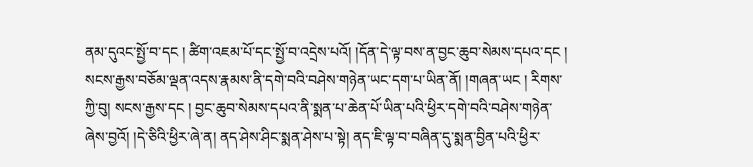ནམ་དུའང་སྤྱོ་བ་དང ། ཚིག་འཇམ་པོ་དང་སྤྱོ་བ་འདྲེས་པའོ། །དོན་དེ་ལྟ་བས་ན་བྱང་ཆུབ་སེམས་དཔའ་དང ། སངས་རྒྱས་བཅོམ་ལྡན་འདས་རྣམས་ནི་དགེ་བའི་བཤེས་གཉེན་ཡང་དག་པ་ཡིན་ནོ། །གཞན་ཡང ། རིགས་ཀྱི་བུ། སངས་རྒྱས་དང ། བྱང་ཆུབ་སེམས་དཔའ་ནི་སྨན་པ་ཆེན་པོ་ཡིན་པའི་ཕྱིར་དགེ་བའི་བཤེས་གཉེན་
ཞེས་བྱའོ། །དེ་ཅིའི་ཕྱིར་ཞེ་ན། ནད་ཤེས་ཤིང་སྨན་ཤེས་པ་སྟེ། ནད་ཇི་ལྟ་བ་བཞིན་དུ་སྨན་བྱིན་པའི་ཕྱིར་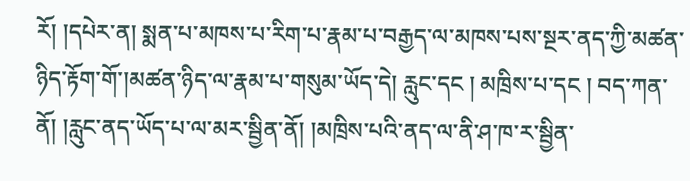རོ། །དཔེར་ན། སྨན་པ་མཁས་པ་རིག་པ་རྣམ་པ་བརྒྱད་ལ་མཁས་པས་སྔར་ནད་ཀྱི་མཚན་ཉིད་རྟོག་གོ་།མཚན་ཉིད་ལ་རྣམ་པ་གསུམ་ཡོད་དེ། རླུང་དང ། མཁྲིས་པ་དང ། བད་ཀན་ནོ། །རླུང་ནད་ཡོད་པ་ལ་མར་སྦྱིན་ནོ། །མཁྲིས་པའི་ནད་ལ་ནི་ཤ་ཁ་ར་སྦྱིན་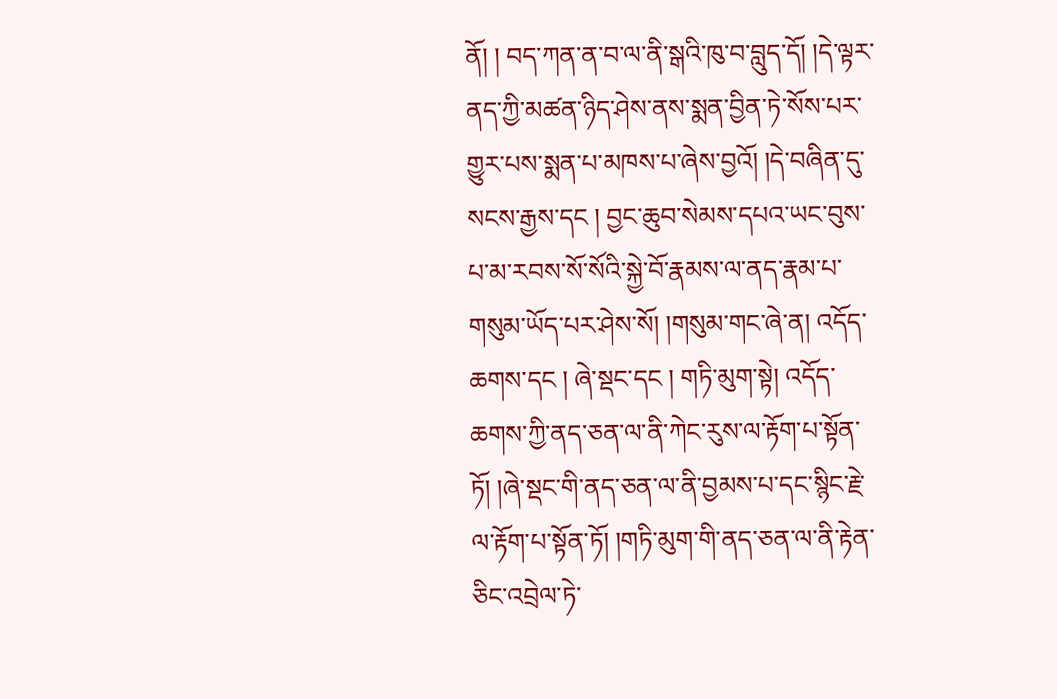ནོ། ། བད་ཀན་ན་བ་ལ་ནི་སྒའི་ཁུ་བ་བླུད་དོ། །དེ་ལྟར་ནད་ཀྱི་མཚན་ཉིད་ཤེས་ནས་སྨན་བྱིན་ཏེ་སོས་པར་གྱུར་པས་སྨན་པ་མཁས་པ་ཞེས་བྱའོ། །དེ་བཞིན་དུ་སངས་རྒྱས་དང ། བྱང་ཆུབ་སེམས་དཔའ་ཡང་བུས་པ་མ་རབས་སོ་སོའི་སྐྱེ་བོ་རྣམས་ལ་ནད་རྣམ་པ་གསུམ་ཡོད་པར་ཤེས་སོ། །གསུམ་གང་ཞེ་ན། འདོད་ཆགས་དང ། ཞེ་སྡང་དང ། གཏི་མུག་སྟེ། འདོད་ཆགས་ཀྱི་ནད་ཅན་ལ་ནི་ཀེང་རུས་ལ་རྟོག་པ་སྟོན་ཏོ། །ཞེ་སྡང་གི་ནད་ཅན་ལ་ནི་བྱམས་པ་དང་སྙིང་རྗེ་ལ་རྟོག་པ་སྟོན་ཏོ། །གཏི་མུག་གི་ནད་ཅན་ལ་ནི་རྟེན་ཅིང་འབྲེལ་ཏེ་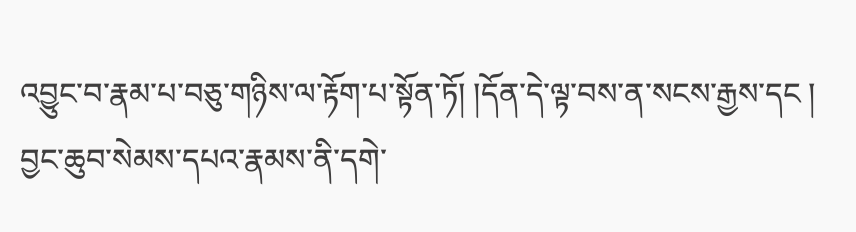འབྱུང་བ་རྣམ་པ་བཅུ་གཉིས་ལ་རྟོག་པ་སྟོན་ཏོ། །དོན་དེ་ལྟ་བས་ན་སངས་རྒྱས་དང ། བྱང་ཆུབ་སེམས་དཔའ་རྣམས་ནི་དགེ་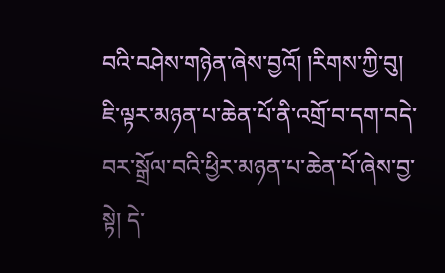བའི་བཤེས་གཉེན་ཞེས་བྱའོ། །རིགས་ཀྱི་བུ། ཇི་ལྟར་མཉན་པ་ཆེན་པོ་ནི་འགྲོ་བ་དག་བདེ་བར་སྒྲོལ་བའི་ཕྱིར་མཉན་པ་ཆེན་པོ་ཞེས་བྱ་སྟེ། དེ་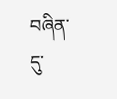བཞིན་དུ་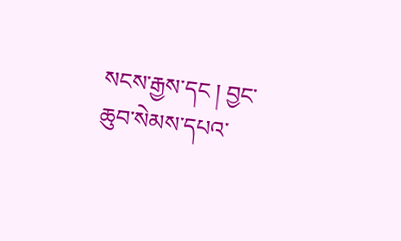སངས་རྒྱས་དང ། བྱང་ཆུབ་སེམས་དཔའ་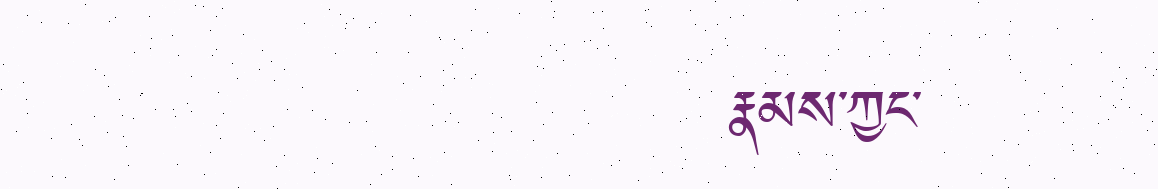རྣམས་ཀྱང་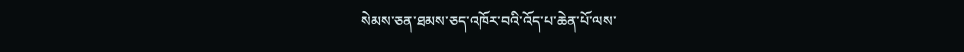སེམས་ཅན་ཐམས་ཅད་འཁོར་བའི་འོད་པ་ཆེན་པོ་ལས་